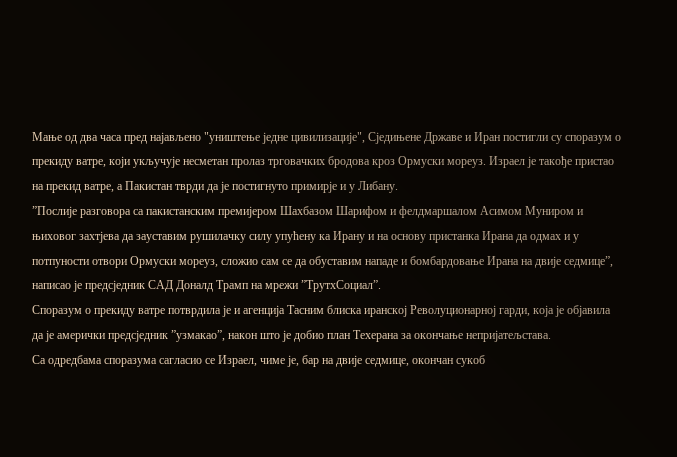Мање од два часа пред најављено "уништење једне цивилизације", Сједињене Државе и Иран постигли су споразум о прекиду ватре, који укључује несметан пролаз трговачких бродова кроз Ормуски мореуз. Израел је такође пристао на прекид ватре, а Пакистан тврди да је постигнуто примирје и у Либану.
”Послије разговора са пакистанским премијером Шахбазом Шарифом и фелдмаршалом Асимом Муниром и њиховог захтјева да зауставим рушилачку силу упућену ка Ирану и на основу пристанка Ирана да одмах и у потпуности отвори Ормуски мореуз, сложио сам се да обуставим нападе и бомбардовање Ирана на двије седмице”, написао је предсједник САД Доналд Трамп на мрежи ”ТрутхСоциал”.
Споразум о прекиду ватре потврдила је и агенција Тасним блиска иранској Револуционарној гарди, која је објавила да је амерички предсједник ”узмакао”, након што је добио план Техерана за окончање непријатељстава.
Са одредбама споразума сагласио се Израел, чиме је, бар на двије седмице, окончан сукоб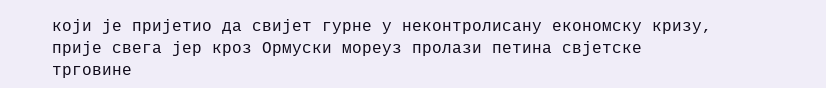који је пријетио да свијет гурне у неконтролисану економску кризу, прије свега јер кроз Ормуски мореуз пролази петина свјетске трговине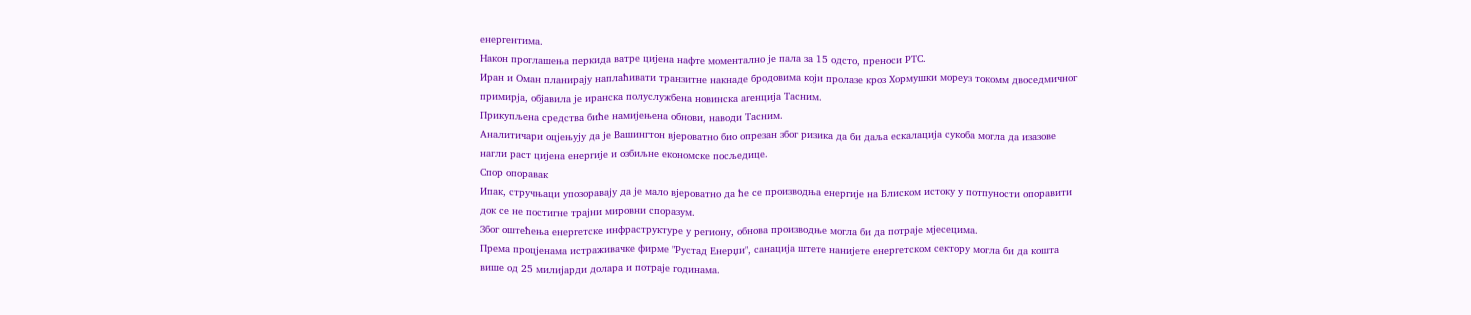енергентима.
Након проглашења перкида ватре цијена нафте моментално је пала за 15 одсто, преноси РТС.
Иран и Оман планирају наплаћивати транзитне накнаде бродовима који пролазе кроз Хормушки мореуз токомм двоседмичног примирја, објавила је иранска полуслужбена новинска агенција Тасним.
Прикупљена средства биће намијењена обнови, наводи Тасним.
Аналитичари оцјењују да је Вашингтон вјероватно био опрезан због ризика да би даља ескалација сукоба могла да изазове нагли раст цијена енергије и озбиљне економске посљедице.
Спор опоравак
Ипак, стручњаци упозоравају да је мало вјероватно да ће се производња енергије на Блиском истоку у потпуности опоравити док се не постигне трајни мировни споразум.
Због оштећења енергетске инфраструктуре у региону, обнова производње могла би да потраје мјесецима.
Према процјенама истраживачке фирме "Рyстад Енерџи", санација штете нанијете енергетском сектору могла би да кошта више од 25 милијарди долара и потраје годинама.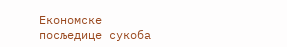Економске посљедице сукоба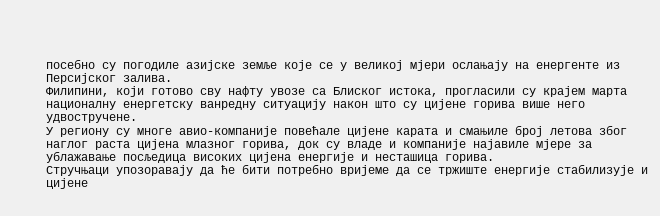посебно су погодиле азијске земље које се у великој мјери ослањају на енергенте из Персијског залива.
Филипини, који готово сву нафту увозе са Блиског истока, прогласили су крајем марта националну енергетску ванредну ситуацију након што су цијене горива више него удвостручене.
У региону су многе авио-компаније повећале цијене карата и смањиле број летова због наглог раста цијена млазног горива, док су владе и компаније најавиле мјере за ублажавање посљедица високих цијена енергије и несташица горива.
Стручњаци упозоравају да ће бити потребно вријеме да се тржиште енергије стабилизује и цијене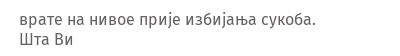врате на нивое прије избијања сукоба.
Шта Ви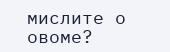мислите о овоме?